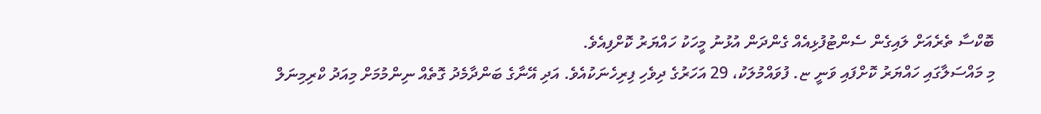ބޮކްސާ ތެރެއަށް ލައިގެން ސެންޓުފުޅިއެއް ގެންދަން އުޅުނު މީހަކު ހައްޔަރު ކޮށްފިއެވެ.
މި މައްސަލާގައި ހައްޔަރު ކޮށްފައި ވަނީ ޏ. ފުވައްމުލަކު، 29 އަހަރުގެ ދިވެހި ފިރިހެނަކުއެވެ. އަދި އޭނާގެ ބަންދާމެދު ގޮތެއް ނިންމުމަށް މިއަދު ކްރިމިނަލް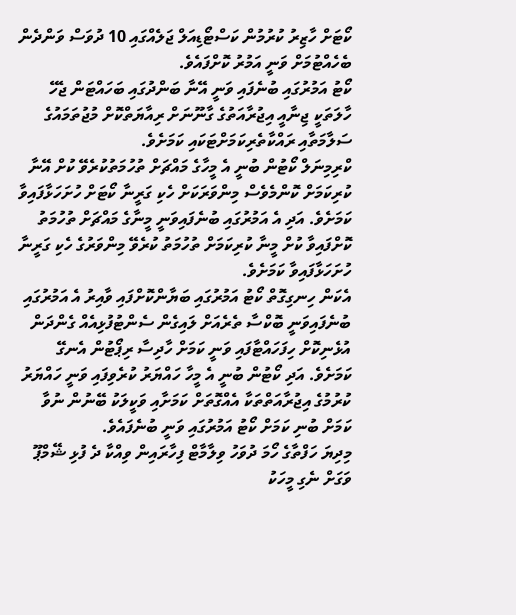ކޯޓަށް ހާޒިރު ކުރުމުން ކަސްޓޯޑިއަލް ޖަލެއްގައި 10 ދުވަސް ވަންދެން ބެހެއްޓުމަށް ވަނީ އަމުރު ކޮށްފައެވެ.
ކޯޓު އަމުރުގައި ބުނެފައި ވަނީ އޭނާ ބަންދުގައި ބަހައްޓަން ޖެހޭ ހާލަތަކީ ޖިނާއީ އިޖުރާއަތުގެ ގާނޫނަށް ރިއާޔަތްކޮށް މުޖުތަމައުގެ ސަލާމަތާއި ރައްކާތެރިކަމަށްޓަކައި ކަމަށެވެ.
ކްރިމިނަލް ކޯޓުން ބުނީ އެ މީހާގެ މައްޗަށް ތުހުމަތުކުރެވޭ ކުށް އޭނާ ކުރިކަމަށް ކޮންމެވެސް މިންވަރަކަށް ހެކި ގަރީނާ ކޯޓަށް ހުށަހަޅާފައިވާ ކަމަށެވެ. އަދި އެ އަމުރުގައި ބުނެފައިވަނީ މީނާގެ މައްޗަށް ތުހުމަތު ކޮށްފައިވާ ކުށް މީނާ ކުރިކަމަށް ތުހުމަތު ކުރެވޭ މިންވަރުގެ ހެކި ގަރީނާ ހުށަހަޅާފައިވާ ކަމަށެވެ.
އެކަން ހިނގިގޮތް ކޯޓު އަމުރުގައި ބަޔާންކޮށްފައި ވާއިރު އެ އަމުރުގައި ބުނެފައިވަނީ ބޮކްސާ ތެރެއަށް ލައިގެން ސެންޓުފުޅިއެއް ގެންދަން އުޅެނިކޮށް ހިފަހައްޓާފައި ވަނީ ކަމަށް ހާދިސާ ރިޕޯޓުން އެނގޭ ކަމަށެވެ. އަދި ކޯޓުން ބުނީ އެ މީހާ ހައްޔަރު ކުރެވިފައި ވަނީ ހައްޔަރު ކުރުމުގެ އިޖުރާއަތްތަކާ އެއްގޮތަށް ކަމަށާއި ވަކީލަކު ބޭނުން ނުވާ ކަމަށް ބުނި ކަމަށް ކޯޓު އަމުރުގައި ވަނީ ބުނެފައެވެ.
މިދިޔަ ހަފްތާގެ ހޯމަ ދުވަހު ވިލާމާޓް ފިހާރައިން ވިއްކާ ދެ ފުޅި ޝޭމްޕޫ ވަގަށް ނެގި މީހަކު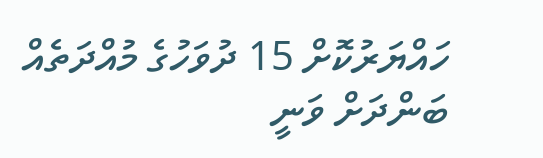ހައްޔަރުކޮށް 15 ދުވަހުގެ މުއްދަތެއް ބަންދަށް ވަނީ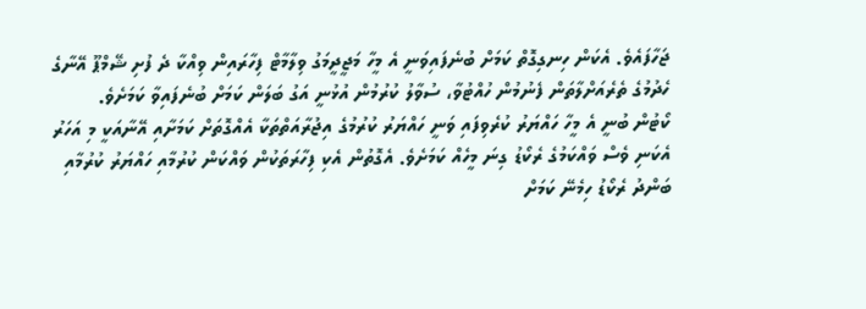ޖަހާފައެވެ. އެކަން ހިނގިގޮތް ކަމަށް ބުނެފައިވަނީ އެ މީހާ މަޖީދީމަގު ވިލާމާޓް ފިހާރައިން ވިއްކާ ދެ ފުށި ޝޭމްޕޫ އޭނާގެ ހެދުމުގެ ތެރެއަށްލާތަން ފެނުމުން ހުއްޓުވާ، ސުވާލު ކުރުމުން އުޅުނީ އަގު ބަލަން ކަމަށް ބުނެފައިވާ ކަމަށެވެ.
ކޯޓުން ބުނީ އެ މީހާ ހައްޔަރު ކުރެވިފައި ވަނީ ހައްޔަރު ކުރުމުގެ އިޖުރާއަތްތަކާ އެއްގޮތަށް ކަމަށާއި އޭނާއަކީ މި އަހަރު އެކަނި ވެސް ވައްކަމުގެ ރެކޯޑު ގިނަ މީހެއް ކަމަށެވެ. އެގޮތުން އެކި ފިހާރަތަކުން ވައްކަން ކުރުމާއި ހައްޔަރު ކުރުމާއި ބަންދު ރެކޯޑު ހިމެނޭ ކަމަށް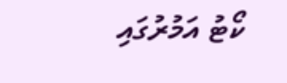ކޯޓު އަމުރުގައި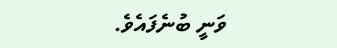ވަނީ ބުނެފައެވެ.